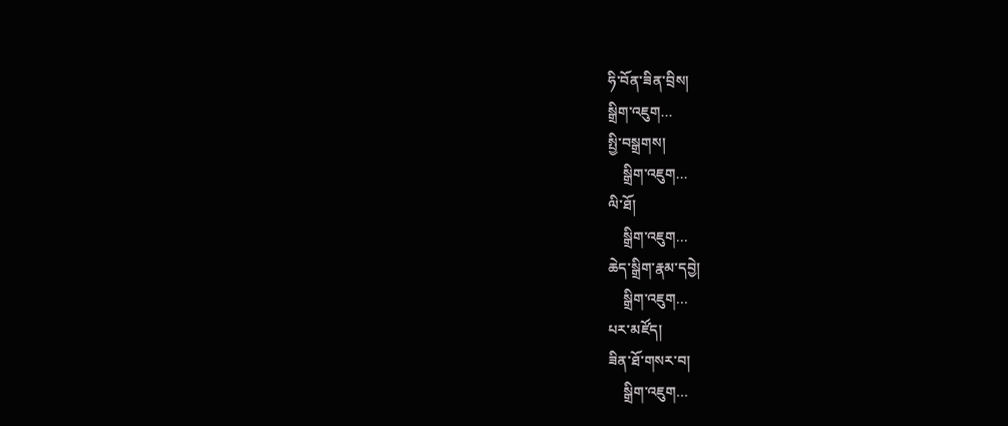ཧི་བོན་ཟིན་བྲིས།
སྒྲིག་འཇུག...
སྤྱི་བསྒྲགས།
    སྒྲིག་འཇུག...
ལི་ཐོ།
    སྒྲིག་འཇུག...
ཆེད་སྒྲིག་རྣམ་དབྱེ།
    སྒྲིག་འཇུག...
པར་མཛོད།
ཟིན་ཐོ་གསར་བ།
    སྒྲིག་འཇུག...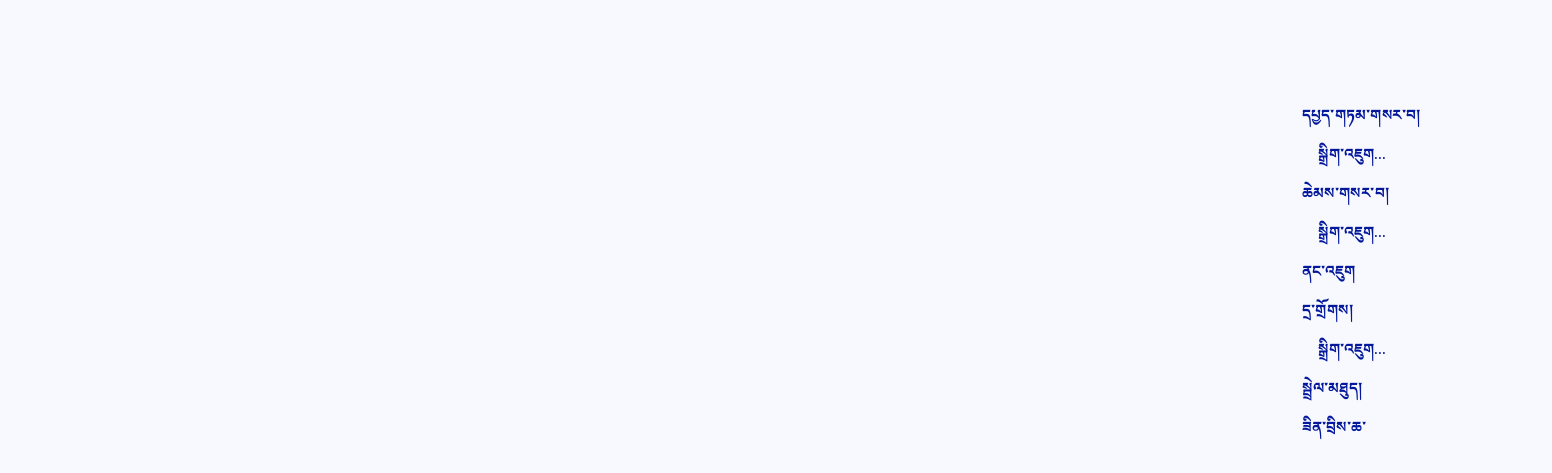དཔྱད་གཏམ་གསར་བ།
    སྒྲིག་འཇུག...
ཆེམས་གསར་བ།
    སྒྲིག་འཇུག...
ནང་འཇུག
དྲ་གྲོགས།
    སྒྲིག་འཇུག...
སྦྲེལ་མཐུད།
ཟིན་བྲིས་ཆ་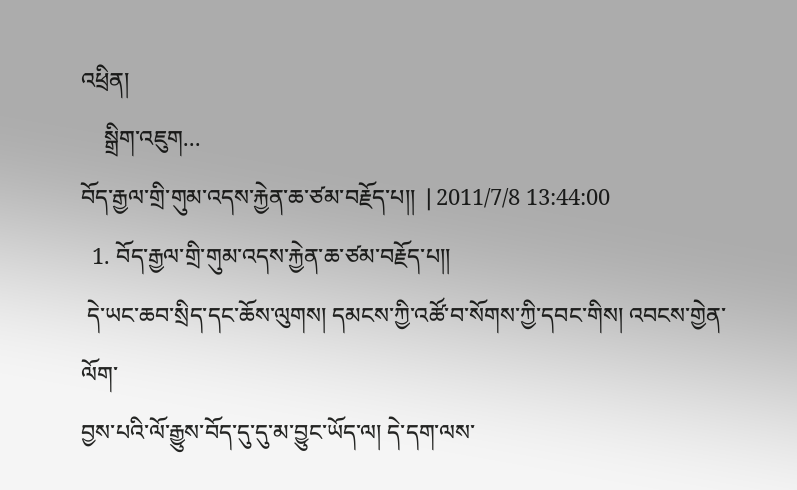འཕྲིན།
    སྒྲིག་འཇུག...
བོད་རྒྱལ་གྲི་གུམ་འདས་རྐྱེན་ཆ་ཙམ་བརྗོད་པ།།  | 2011/7/8 13:44:00
  1. བོད་རྒྱལ་གྲི་གུམ་འདས་རྐྱེན་ཆ་ཙམ་བརྗོད་པ།།
 དེ་ཡང་ཆབ་སྲིད་དང་ཆོས་ལུགས། དམངས་ཀྱི་འཚོ་བ་སོགས་ཀྱི་དབང་གིས། འབངས་གྱེན་ལོག་
བྱས་པའི་ལོ་རྒྱུས་བོད་དུ་དུ་མ་བྱུང་ཡོད་ལ། དེ་དག་ལས་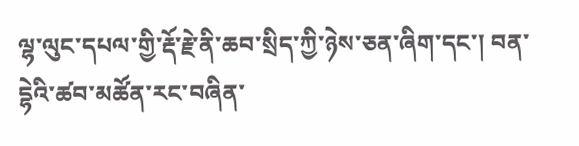ལྷ་ལུང་དཔལ་གྱི་རྡོ་རྗེ་ནི་ཆབ་སྲིད་ཀྱི་ཉེས་ཅན་ཞིག་དང་། བན་དྷེའི་ཚབ་མཚོན་རང་བཞིན་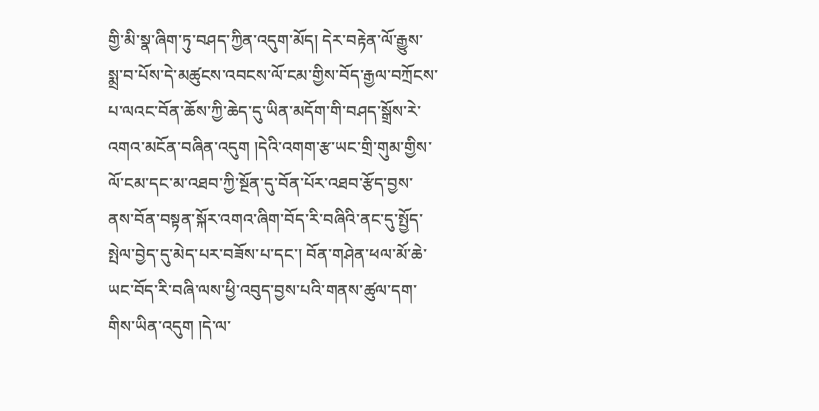གྱི་མི་སྣ་ཞིག་ཏུ་བཤད་ཀྱིན་འདུག་མོད། དེར་བརྟེན་ལོ་རྒྱུས་སྨྲ་བ་པོས་དེ་མཚུངས་འབངས་ལོ་ངམ་གྱིས་བོད་རྒྱལ་བཀྲོངས་པ་ལའང་བོན་ཆོས་ཀྱི་ཆེད་དུ་ཡིན་མདོག་གི་བཤད་སྒྲོས་རེ་འགའ་མངོན་བཞིན་འདུག །དེའི་འགག་རྩ་ཡང་གྲི་གུམ་གྱིས་ལོ་ངམ་དང་མ་འཐབ་ཀྱི་སྔོན་དུ་བོན་པོར་འཐབ་རྩོད་བྱས་ནས་བོན་བསྟན་སྐོར་འགའ་ཞིག་བོད་རི་བཞིའི་ནང་དུ་སྤྱོད་སྤེལ་བྱེད་དུ་མེད་པར་བཟོས་པ་དང་། བོན་གཤེན་ཕལ་མོ་ཆེ་ཡང་བོད་རི་བཞི་ལས་ཕྱི་འབུད་བྱས་པའི་གནས་ཚུལ་དག་གིས་ཡིན་འདུག །དེ་ལ་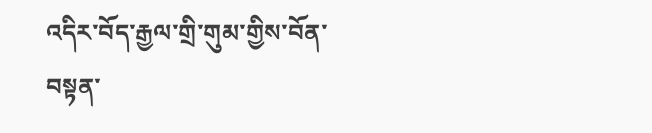འདིར་བོད་རྒྱལ་གྲི་གུམ་གྱིས་བོན་བསྟན་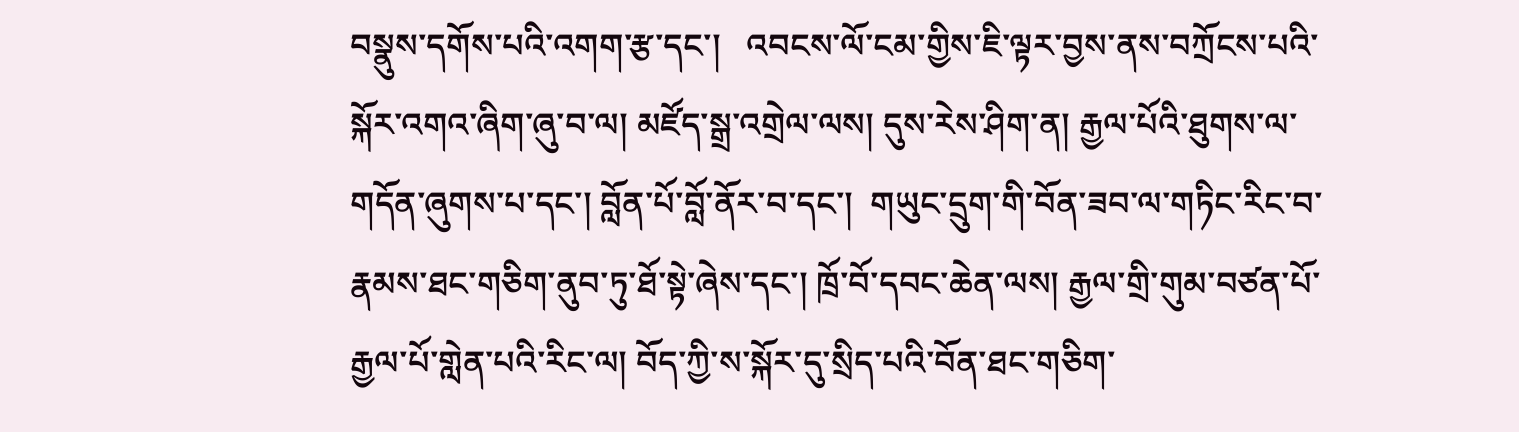བསྣུས་དགོས་པའི་འགག་རྩ་དང་།   འབངས་ལོ་ངམ་གྱིས་ཇི་ལྟར་བྱས་ནས་བཀྲོངས་པའི་སྐོར་འགའ་ཞིག་ཞུ་བ་ལ། མཛོད་སྒྲ་འགྲེལ་ལས། དུས་རེས་ཤིག་ན། རྒྱལ་པོའི་ཐུགས་ལ་གདོན་ཞུགས་པ་དང་། བློན་པོ་བློ་ནོར་བ་དང་།  གཡུང་དྲུག་གི་བོན་ཟབ་ལ་གཏིང་རིང་བ་རྣམས་ཐང་གཅིག་ནུབ་ཏུ་ཐོ་སྟེ་ཞེས་དང་། ཁྲོ་བོ་དབང་ཆེན་ལས། རྒྱལ་གྲི་གུམ་བཙན་པོ་རྒྱལ་པོ་གླེན་པའི་རིང་ལ། བོད་ཀྱི་ས་སྐོར་དུ་སྲིད་པའི་བོན་ཐང་གཅིག་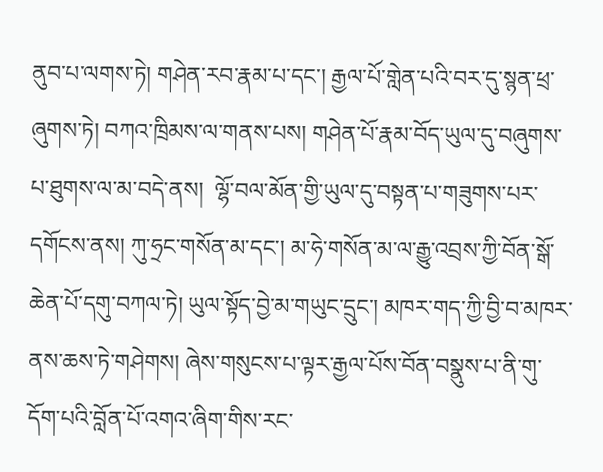ནུབ་པ་ལགས་ཏེ། གཤེན་རབ་རྣམ་པ་དང་། རྒྱལ་པོ་གླེན་པའི་བར་དུ་སྙན་ཕྲ་ཞུགས་ཏེ། བཀའ་ཁྲིམས་ལ་གནས་པས། གཤེན་པོ་རྣམ་བོད་ཡུལ་དུ་བཞུགས་པ་ཐུགས་ལ་མ་བདེ་ནས།  ལྷོ་བལ་མོན་གྱི་ཡུལ་དུ་བསྟན་པ་གཟུགས་པར་དགོངས་ནས། ཀུ་ཧྲང་གསོན་མ་དང་། མ་ཧེ་གསོན་མ་ལ་རྒྱུ་འབྲས་ཀྱི་བོན་སྒོ་ཆེན་པོ་དགུ་བཀལ་ཏེ། ཡུལ་སྟོད་བྱེ་མ་གཡུང་དྲུང་། མཁར་གད་ཀྱི་བྱི་བ་མཁར་ནས་ཆས་ཏེ་གཤེགས། ཞེས་གསུངས་པ་ལྟར་རྒྱལ་པོས་བོན་བསྣུས་པ་ནི་གུ་དོག་པའི་བློན་པོ་འགའ་ཞིག་གིས་རང་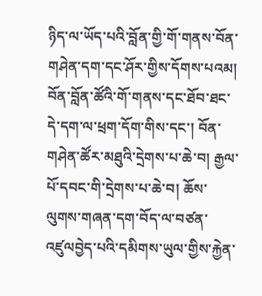ཉིད་ལ་ཡོད་པའི་བློན་གྱི་གོ་གནས་བོན་གཤེན་དག་དང་ཤོར་གྱིས་དོགས་པའམ། བོན་བློན་ཚོའི་གོ་གནས་དང་ཐོབ་ཐང་དེ་དག་ལ་ཕྲག་དོག་གིས་དང་། བོན་གཤེན་ཚོར་མཐུའི་དྲེགས་པ་ཆེ་བ། རྒྱལ་པོ་དབང་གི་དྲེགས་པ་ཆེ་བ། ཆོས་ལུགས་གཞན་དག་བོད་ལ་བཙན་འཛུལབྱེད་པའི་དམིགས་ཡུལ་གྱིས་རྐྱེན་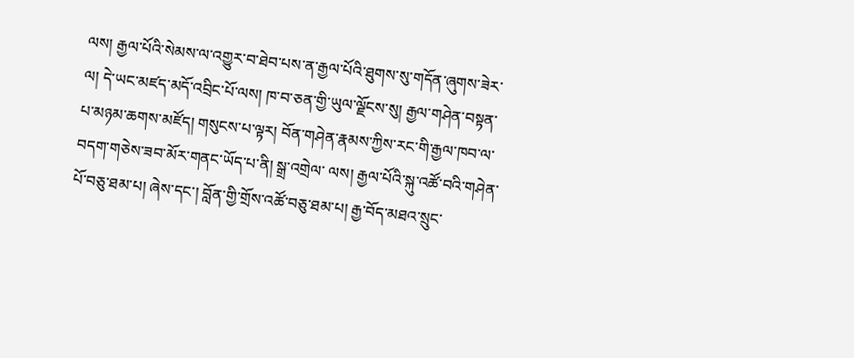ལས། རྒྱལ་པོའི་སེམས་ལ་འགྱུར་བ་ཐེབ་པས་ན་རྒྱལ་པོའི་ཐུགས་སུ་གདོན་ཞུགས་ཟེར་ལ། དེ་ཡང་མཛད་མདོ་འབྲིང་པོ་ལས། ཁ་བ་ཅན་གྱི་ཡུལ་ལྗོངས་སུ། རྒྱལ་གཤེན་བསྟན་པ་མཉམ་ཆགས་མཛོད། གསུངས་པ་ལྟར། བོན་གཤེན་རྣམས་ཀྱིས་རང་གི་རྒྱལ་ཁབ་ལ་བདག་གཅེས་ཟབ་མོར་གནང་ཡོད་པ་ནི། སྒྲ་འགྲེལ་ ལས། རྒྱལ་པོའི་སྐུ་འཚོ་བའི་གཤེན་པོ་བཅུ་ཐམ་པ། ཞེས་དང་། བློན་གྱི་གྲོས་འཚོ་བཅུ་ཐམ་པ། རྒྱ་བོད་མཐའ་སྲུང་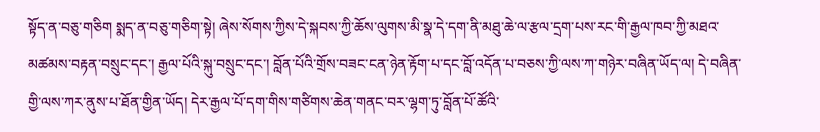སྟོད་ན་བཅུ་གཅིག སྨད་ན་བཅུ་གཅིག་སྟེ། ཞེས་སོགས་ཀྱིས་དེ་སྐབས་ཀྱི་ཆོས་ལུགས་མི་སྣ་དེ་དག་ནི་མཐུ་ཆེ་ལ་རྩལ་དྲག་པས་རང་གི་རྒྱལ་ཁབ་ཀྱི་མཐའ་མཚམས་བརྟན་བསྲུང་དང་། རྒྱལ་པོའི་སྐུ་བསྲུང་དང་། བློན་པོའི་གྲོས་བཟང་ངན་ཉེན་རྟོག་པ་དང་བློ་འདོན་པ་བཅས་ཀྱི་ལས་ཀ་གཉེར་བཞིན་ཡོད་ལ། དེ་བཞིན་གྱི་ལས་ཀར་ནུས་པ་ཐོན་གྱིན་ཡོད། དེར་རྒྱལ་པོ་དག་གིས་གཙིགས་ཆེན་གནང་བར་ལྷག་ཏུ་བློན་པོ་ཚོའི་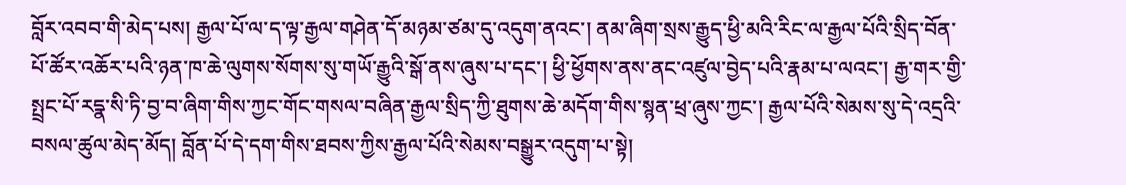བློར་འབབ་གི་མེད་པས། རྒྱལ་པོ་ལ་ད་ལྟ་རྒྱལ་གཤེན་དོ་མཉམ་ཙམ་དུ་འདུག་ནའང་། ནམ་ཞིག་སྲས་རྒྱུད་ཕྱི་མའི་རིང་ལ་རྒྱལ་པོའི་སྲིད་བོན་པོ་ཚོར་འཆོར་པའི་ཉན་ཁ་ཆེ་ལུགས་སོགས་སུ་གཡོ་རྒྱུའི་སྒོ་ནས་ཞུས་པ་དང་། ཕྱི་ཕྱོགས་ནས་ནང་འཛུལ་བྱེད་པའི་རྣམ་པ་ལའང་། རྒྱ་གར་གྱི་སྤྲང་པོ་རདྣ་སི་ཏི་བྱ་བ་ཞིག་གིས་ཀྱང་གོང་གསལ་བཞིན་རྒྱལ་སྲིད་ཀྱི་ཐུགས་ཆེ་མདོག་གིས་སྙན་ཕྲ་ཞུས་ཀྱང་། རྒྱལ་པོའི་སེམས་སུ་དེ་འདྲའི་བསལ་ཚུལ་མེད་མོད། བློན་པོ་དེ་དག་གིས་ཐབས་ཀྱིས་རྒྱལ་པོའི་སེམས་བསྒྱུར་འདུག་པ་སྟེ།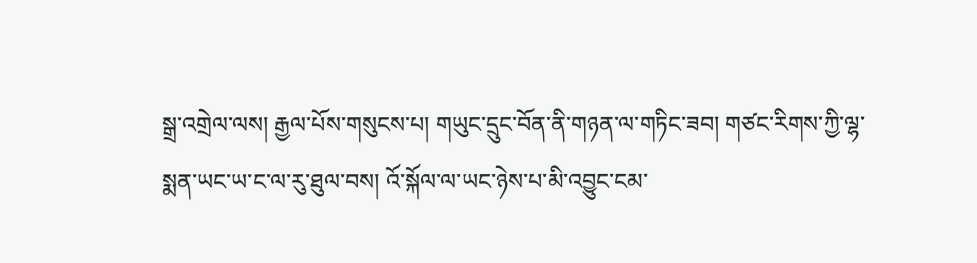སྒྲ་འགྲེལ་ལས། རྒྱལ་པོས་གསུངས་པ། གཡུང་དྲུང་བོན་ནི་གཉན་ལ་གཏིང་ཟབ། གཙང་རིགས་ཀྱི་ལྷ་སྨན་ཡང་ཡ་ང་ལ་རུ་ཐུལ་བས། འོ་སྐོལ་ལ་ཡང་ཉེས་པ་མི་འབྱུང་ངམ་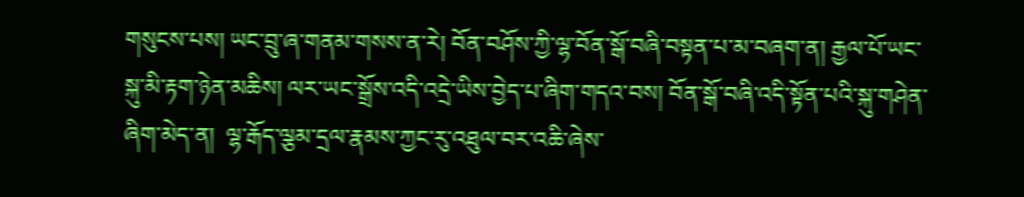གསུངས་པས། ཡང་བྲུ་ཞ་གནམ་གསས་ན་རེ། བོན་བཤོས་ཀྱི་ལྷ་བོན་སྒོ་བཞི་བསྟན་པ་མ་བཞག་ན། རྒྱལ་པོ་ཡང་སྐུ་མི་རྟག་ཉེན་མཆིས། ལར་ཡང་སྒྲོས་འདི་འདྲེ་ཡིས་བྱེད་པ་ཞིག་གདའ་བས། བོན་སྒོ་བཞི་འདི་སྟོན་པའི་སྐུ་གཤེན་ཞིག་མེད་ན།  ལྷ་རྒོད་ལྕམ་དྲལ་རྣམས་ཀྱང་རུ་འཐུལ་བར་འཆི་ཞེས་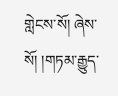གླེངས་སོ། ཞེས་སོ། །གཏམ་རྒྱུད་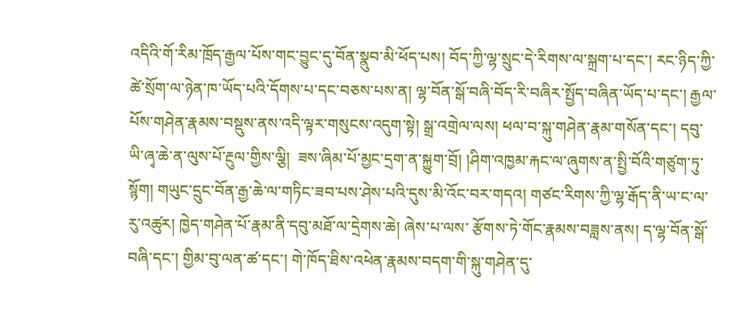འདིའི་གོ་རིམ་ཁྲོད་རྒྱལ་པོས་གང་བྱུང་དུ་བོན་སྣུབ་མི་ཕོད་པས། བོད་ཀྱི་ལྷ་སྲུང་དེ་རིགས་ལ་སྐྲག་པ་དང་། རང་ཉིད་ཀྱི་ཚེ་སྲོག་ལ་ཉེན་ཁ་ཡོད་པའི་དོགས་པ་དང་བཅས་པས་ན། ལྷ་བོན་སྒོ་བཞི་བོད་རི་བཞིར་སྤྱོད་བཞིན་ཡོད་པ་དང་། རྒྱལ་པོས་གཤེན་རྣམས་བསྡུས་ནས་འདི་ལྟར་གསུངས་འདུག་སྟེ། སྒྲ་འགྲེལ་ལས། ཕལ་བ་སྐུ་གཤེན་རྣམ་གསོན་དང་། དབུ་ཡི་ཞྭ་ཆེ་ན་ལུས་པོ་རྔུལ་གྱིས་ལྕི།  ཟས་ཞིམ་པོ་མྱང་དྲག་ན་སྐྱུག་བྲོ། །ཤིག་འཁྱམ་རྐང་ལ་ཞུགས་ན་སྤྱི་བོའི་གཙུག་ཏུ་སྙོག། གཡུང་དྲུང་བོན་རྒྱ་ཆེ་ལ་གཏིང་ཟབ་པས་ཤེས་པའི་དུས་མི་འོང་བར་གདའ། གཙང་རིགས་ཀྱི་ལྷ་རྒོད་ནི་ཡ་ང་ལ་རུ་འཚུར། ཁྱེད་གཤེན་པོ་རྣམ་ནི་དབུ་མཐོ་ལ་དྲེགས་ཆེ། ཞེས་པ་ལས་ རྩོགས་ཏེ་གོང་རྣམས་བཟླས་ནས། ད་ལྷ་བོན་སྒོ་བཞི་དང་། གྱིམ་བུ་ལན་ཚ་དང་། གེ་ཁོད་ཐིས་འཕེན་རྣམས་བདག་གི་སྐུ་གཤེན་དུ་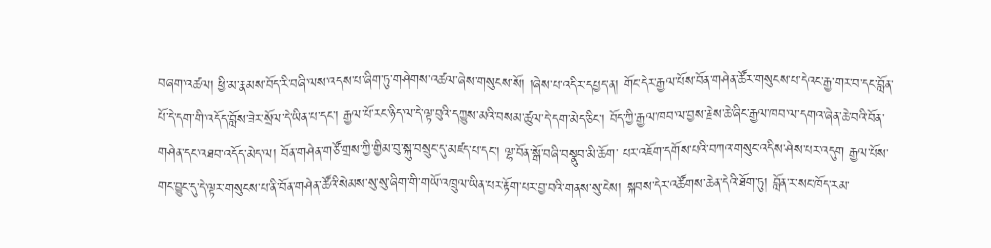བཞག་འཚལ། ཕྱི་མ་རྣམས་བོད་རི་བཞི་ལས་འདས་པ་ཞིག་ཏུ་གཤེགས་འཚལ་ཞེས་གསུངས་སོ། །ཞེས་པ་འདིར་དཔྱད་ན། གོང་དེར་རྒྱལ་པོས་བོན་གཤེན་ཚོར་གསུངས་པ་དེའང་རྒྱ་གར་བ་དང་བློན་པོ་དེ་དག་གི་འདོད་བློས་ཟེར་སྲོལ་དེ་ཡིན་པ་དང་། རྒྱལ་པོ་རང་ཉིད་ལ་དེ་ལྟ་བུའི་དཀྱུས་མའི་བསམ་ཚུལ་དེ་དག་མེད་ཅིང་། བོད་ཀྱི་རྒྱལ་ཁབ་ལ་བྱས་རྗེས་ཆེ་ཞིང་རྒྱལ་ཁབ་ལ་དགའ་ཞེན་ཆེ་བའི་བོན་གཤེན་དང་འཐབ་འདོད་མེད་ལ། བོན་གཤེན་གཙོ་གྲས་ཀྱི་གྱིམ་བུ་སྐུ་བསྲུང་དུ་མཛད་པ་དང་། ལྷ་བོན་སྒོ་བཞི་བསྣུབ་མི་ཆོག་ པར་འཇོག་དགོས་པའི་བཀའ་གསུང་འདིས་ཤེས་པར་འདུག རྒྱལ་པོས་གང་བྱུང་དུ་དེ་ལྟར་གསུངས་པ་ནི་བོན་གཤེན་ཚོའི་སེམས་སུ་སུ་ཞིག་གི་གཡོ་འཁྲུལ་ཡིན་པར་རྟོག་པར་བྱ་བའི་གནས་སུ་ངེས། སྐབས་དེར་འཚོགས་ཆེན་དེའི་ཐོག་ཏུ། བློན་ར་སང་ཁོད་རམ་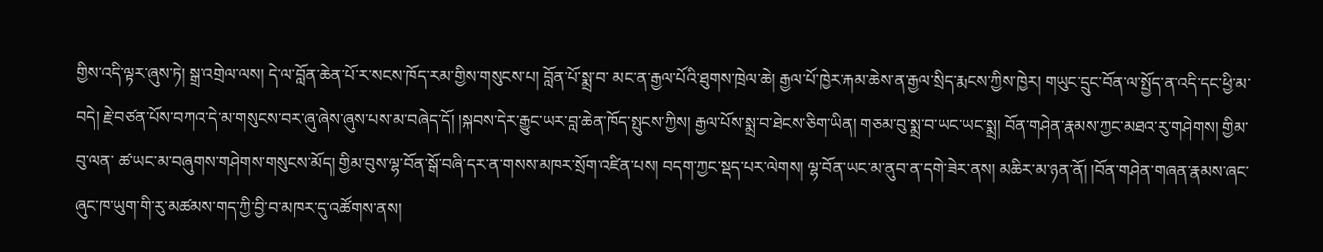གྱིས་འདི་ལྟར་ཞུས་ཏེ། སྒྲ་འགྲེལ་ལས། དེ་ལ་བློན་ཆེན་པོ་ར་སངས་ཁོད་རམ་གྱིས་གསུངས་པ། བློན་པོ་སྨྲ་བ་ མང་ན་རྒྱལ་པོའི་ཐུགས་ཁྲེལ་ཆེ། རྒྱལ་པོ་ཁྱེར་རྐམ་ཆེས་ན་རྒྱལ་སྲིད་རྨངས་ཀྱིས་ཁྱེར། གཡུང་དྲུང་བོན་ལ་སྤྱོད་ན་འདི་དང་ཕྱི་མ་བདེ། རྗེ་བཙན་པོས་བཀའ་དེ་མ་གསུངས་བར་ཞུ་ཞེས་ཞུས་པས་མ་བཞེད་དོ། །སྐབས་དེར་རྒྱུང་ཡར་བླ་ཆེན་ཁོད་སྤུངས་ཀྱིས། རྒྱལ་པོས་སྨྲ་བ་ཐེངས་ཅིག་ཡིན། གཅམ་བུ་སྨྲ་བ་ཡང་ཡང་སྨྲ། བོན་གཤེན་རྣམས་ཀྱང་མཐའ་རུ་གཤེགས། གྱིམ་བུ་ལན་ ཚ་ཡང་མ་བཞུགས་གཤེགས་གསུངས་མོད། གྱིམ་བུས་ལྷ་བོན་སྒོ་བཞི་དར་ན་གསས་མཁར་སྲོག་འཛིན་པས། བདག་ཀྱང་སྡད་པར་ལེགས། ལྷ་བོན་ཡང་མ་ནུབ་ན་དགེ་ཟེར་ནས། མཆིར་མ་ཉན་ནོ། །བོན་གཤེན་གཞན་རྣམས་ཞང་ཞུང་ཁ་ཡུག་གི་རུ་མཚམས་གད་ཀྱི་བྱི་བ་མཁར་དུ་འཚོགས་ནས།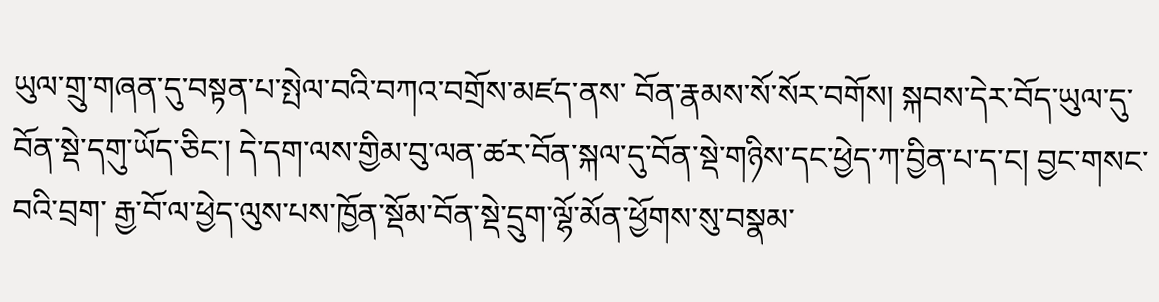ཡུལ་གྲུ་གཞན་དུ་བསྟན་པ་སྤེལ་བའི་བཀའ་བགྲོས་མཛད་ནས་ བོན་རྣམས་སོ་སོར་བགོས། སྐབས་དེར་བོད་ཡུལ་དུ་བོན་སྡེ་དགུ་ཡོད་ཅིང་། དེ་དག་ལས་གྱིམ་བུ་ལན་ཚར་བོན་སྐལ་དུ་བོན་སྡེ་གཉིས་དང་ཕྱེད་ཀ་བྱིན་པ་ད་ང། བྱང་གསང་བའི་བྲག་ རྒྱ་བོ་ལ་ཕྱེད་ལུས་པས་ཁྱོན་སྡོམ་བོན་སྡེ་དྲུག་ལྷོ་མོན་ཕྱོགས་སུ་བསྣམ་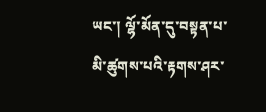ཡང་། ལྷོ་མོན་དུ་བསྟན་པ་མི་ཚུགས་པའི་རྟགས་ཤར་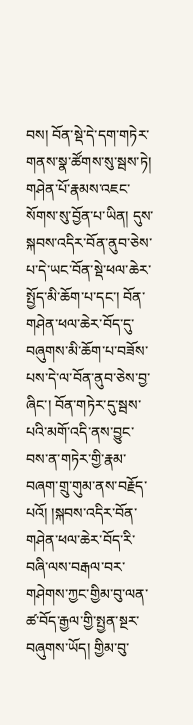བས། བོན་སྡེ་དེ་དག་གཏེར་གནས་སྣ་ཚོགས་སུ་སྦས་ཏེ། གཤེན་པོ་རྣམས་འཇང་སོགས་སུ་བྱོན་པ་ཡིན། དུས་སྐབས་འདིར་བོན་ནུབ་ཅེས་པ་དེ་ཡང་བོན་སྡེ་ཕལ་ཆེར་སྤྱོད་མི་ཆོག་པ་དང་། བོན་གཤེན་ཕལ་ཆེར་བོད་དུ་བཞུགས་མི་ཆོག་པ་བཟོས་ པས་དེ་ལ་བོན་ནུབ་ཅེས་བྱ་ཞིང་། བོན་གཏེར་དུ་སྦས་པའི་མགོ་འདི་ནས་བྱུང་བས་ན་གཏེར་གྱི་རྣམ་བཞག་གྲུ་གུམ་ནས་བརྗོད་པའོ། །སྐབས་འདིར་བོན་གཤེན་ཕལ་ཆེར་བོད་རི་བཞི་ལས་བརྒལ་བར་གཤེགས་ཀྱང་གྱིམ་བུ་ལན་ཚ་བོད་རྒྱལ་གྱི་སྤྱན་སྔར་བཞུགས་ཡོད། གྱིམ་བུ་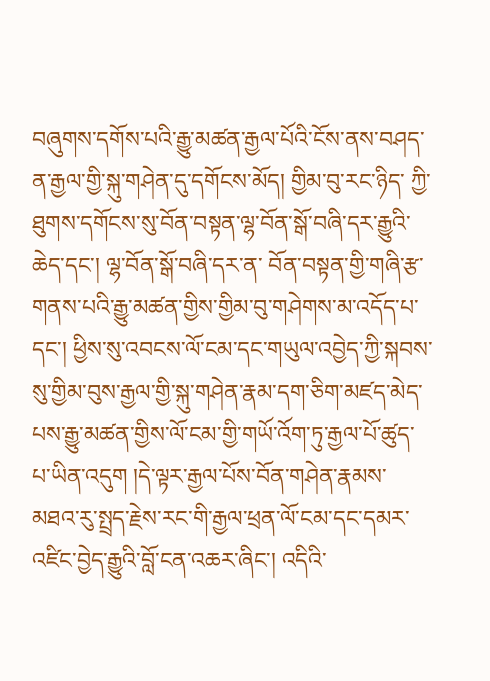བཞུགས་དགོས་པའི་རྒྱུ་མཚན་རྒྱལ་པོའི་ངོས་ནས་བཤད་ན་རྒྱལ་གྱི་སྐུ་གཤེན་དུ་དགོངས་མོད། གྱིམ་བུ་རང་ཉིད་ ཀྱི་ཐུགས་དགོངས་སུ་བོན་བསྟན་ལྷ་བོན་སྒོ་བཞི་དར་རྒྱུའི་ཆེད་དང་། ལྷ་བོན་སྒོ་བཞི་དར་ན་ བོན་བསྟན་གྱི་གཞི་རྩ་གནས་པའི་རྒྱུ་མཚན་གྱིས་གྱིམ་བུ་གཤེགས་མ་འདོད་པ་དང་། ཕྱིས་སུ་འབངས་ལོ་ངམ་དང་གཡུལ་འབྱེད་ཀྱི་སྐབས་སུ་གྱིམ་བུས་རྒྱལ་གྱི་སྐུ་གཤེན་རྣམ་དག་ཅིག་མཛད་མེད་པས་རྒྱུ་མཚན་གྱིས་ལོ་ངམ་གྱི་གཡོ་འོག་ཏུ་རྒྱལ་པོ་ཚུད་པ་ཡིན་འདུག །དེ་ལྟར་རྒྱལ་པོས་བོན་གཤེན་རྣམས་མཐའ་རུ་སྤྲད་རྗེས་རང་གི་རྒྱལ་ཕྲན་ལོ་ངམ་དང་དམར་འཛིང་བྱེད་རྒྱུའི་བློ་ངན་འཆར་ཞིང་། འདིའི་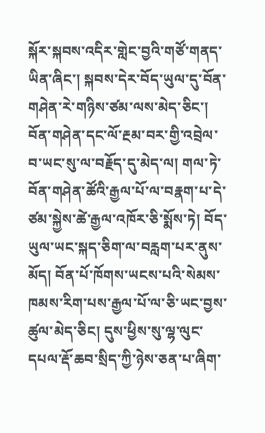སྐོར་སྐབས་འདིར་གླེང་བྱའི་གཙོ་གནད་ཡིན་ཞིང་། སྐབས་དེར་བོད་ཡུལ་དུ་བོན་གཤེན་རེ་གཉིས་ཙམ་ལས་མེད་ཅིང་། བོན་གཤེན་དང་ལོ་རྔམ་བར་གྱི་འབྲེལ་བ་ཡང་སུ་ལ་བརྗོད་དུ་མེད་ལ། གལ་ཏེ་བོན་གཤེན་ཚོའི་རྒྱལ་པོ་ལ་བརྣག་པ་དེ་ཙམ་སྐྱེས་ཚེ་རྒྱལ་འཁོར་ཅི་སྨོས་ཏེ། བོད་ཡུལ་ཡང་སྐད་ཅིག་ལ་བརླག་པར་ནུས་མོད། བོན་པོ་ཁོགས་ཡངས་པའི་སེམས་ཁམས་རིག་པས་རྒྱལ་པོ་ལ་ཅི་ཡང་བྱས་ཚུལ་མེད་ཅིང། དུས་ཕྱིས་སུ་ལྷ་ལུང་དཔལ་རྡོ་ཆབ་སྲིད་ཀྱི་ཉེས་ཅན་པ་ཞིག་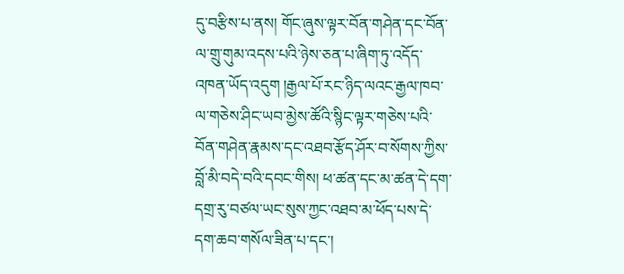དུ་བརྩིས་པ་ནས། གོང་ཞུས་ལྟར་བོན་གཤེན་དང་བོན་ལ་གྲུ་གུམ་འདས་པའི་ཉེས་ཅན་པ་ཞིག་ཏུ་འདོད་འཁན་ཡོད་འདུག །རྒྱལ་པོ་རང་ཉིད་ལའང་རྒྱལ་ཁབ་ལ་གཅེས་ཤིང་ཡབ་མྱེས་ཚོའི་སྙིང་ལྟར་གཅེས་པའི་བོན་གཤེན་རྣམས་དང་འཐབ་རྩོད་ཤོར་བ་སོགས་ཀྱིས་བློ་མི་བདེ་བའི་དབང་གིས། ཕ་ཚན་དང་མ་ཚན་དེ་དག་དགྲ་རུ་བཙལ་ཡང་སུས་ཀྱང་འཐབ་མ་ཕོད་པས་དེ་དག་ཆབ་གསོལ་ཟིན་པ་དང་།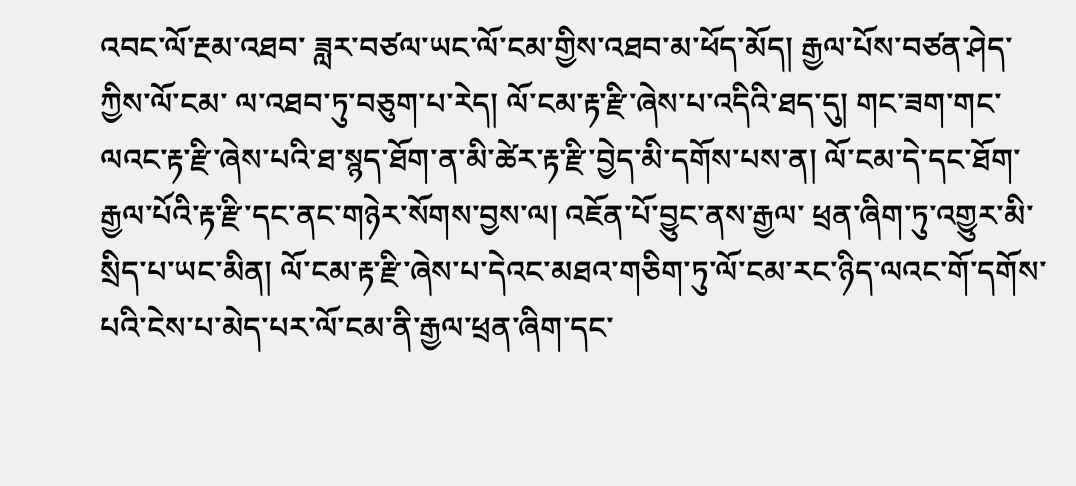འབང་ལོ་རྔམ་འཐབ་ ཟླར་བཙལ་ཡང་ལོ་ངམ་གྱིས་འཐབ་མ་ཕོད་མོད། རྒྱལ་པོས་བཙན་ཤེད་ཀྱིས་ལོ་ངམ་ ལ་འཐབ་ཏུ་བཅུག་པ་རེད། ལོ་ངམ་རྟ་རྫི་ཞེས་པ་འདིའི་ཐད་དུ། གང་ཟག་གང་ལའང་རྟ་རྫི་ཞེས་པའི་ཐ་སྙད་ཐོག་ན་མི་ཚེར་རྟ་རྫི་བྱེད་མི་དགོས་པས་ན། ལོ་ངམ་དེ་དང་ཐོག་ རྒྱལ་པོའི་རྟ་རྫི་དང་ནང་གཉེར་སོགས་བྱས་ལ། འཇོན་པོ་བྱུང་ནས་རྒྱལ་ ཕྲན་ཞིག་ཏུ་འགྱུར་མི་སྲིད་པ་ཡང་མིན། ལོ་ངམ་རྟ་རྫི་ཞེས་པ་དེའང་མཐའ་གཅིག་ཏུ་ལོ་ངམ་རང་ཉིད་ལའང་གོ་དགོས་པའི་ངེས་པ་མེད་པར་ལོ་ངམ་ནི་རྒྱལ་ཕྲན་ཞིག་དང་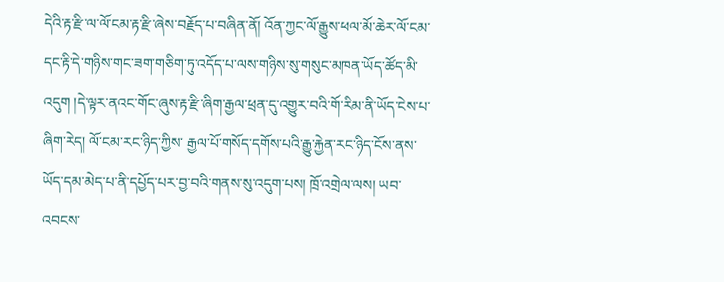དེའི་རྟ་རྫི་ལ་ལོ་ངམ་རྟ་རྫི་ཞེས་བརྗོད་པ་བཞིན་ནོ། འོན་ཀྱང་ལོ་རྒྱུས་ཕལ་མོ་ཆེར་ལོ་ངམ་དང་རྟི་དེ་གཉིས་གང་ཟག་གཅིག་ཏུ་འདོད་པ་ལས་གཉིས་སུ་གསུང་མཁན་ཡོད་ཚོད་མི་འདུག །དེ་ལྟར་ནའང་གོང་ཞུས་རྟ་རྫི་ཞིག་རྒྱལ་ཕྲན་དུ་འགྱུར་བའི་གོ་རིམ་ནི་ཡོད་ངེས་པ་ཞིག་རེད། ལོ་ངམ་རང་ཉིད་ཀྱིས་ རྒྱལ་པོ་གསོད་དགོས་པའི་རྒྱུ་རྐྱེན་རང་ཉིད་ངོས་ནས་ཡོད་དམ་མེད་པ་ནི་དཔྱོད་པར་བྱ་བའི་གནས་སུ་འདུག་པས། ཁྲོ་འགྲེལ་ལས། ཡབ་འབངས་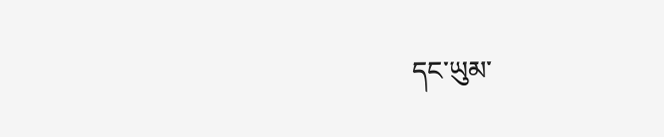དང་ཡུམ་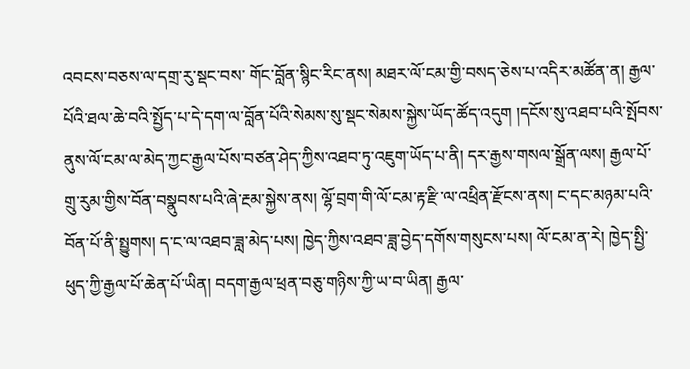འབངས་བཅས་ལ་དགྲ་རུ་སྡང་བས་ གོང་བློན་སྙིང་རིང་ནས། མཐར་ལོ་ངམ་གྱི་བསད་ཅེས་པ་འདིར་མཚོན་ན། རྒྱལ་པོའི་ཐལ་ཆེ་བའི་སྤྱོད་པ་དེ་དག་ལ་བློན་པོའི་སེམས་སུ་སྡང་སེམས་སྐྱེས་ཡོད་ཚོད་འདུག །དངོས་སུ་འཐབ་པའི་སྤོབས་ནུས་ལོ་ངམ་ལ་མེད་ཀྱང་རྒྱལ་པོས་བཙན་ཤེད་ཀྱིས་འཐབ་ཏུ་འཇུག་ཡོད་པ་ནི། དར་རྒྱས་གསལ་སྒྲོན་ལས། རྒྱལ་པོ་གྲུ་རུམ་གྱིས་བོན་བསྣུབས་པའི་ཞེ་རྔམ་སྐྱེས་ནས། ལྷོ་བྲག་གི་ལོ་ངམ་རྟ་རྫི་ལ་འཕྲིན་རྫོངས་ནས། ང་དང་མཉམ་པའི་བོན་པོ་ནི་སྤྱུགས། ད་ང་ལ་འཐབ་ཟླ་མེད་པས། ཁྱེད་ཀྱིས་འཐབ་ཟླ་བྱེད་དགོས་གསུངས་པས། ལོ་ངམ་ན་རེ། ཁྱེད་སྤྱི་ཕུད་ཀྱི་རྒྱལ་པོ་ཆེན་པོ་ཡིན། བདག་རྒྱལ་ཕྲན་བཅུ་གཉིས་ཀྱི་ཡ་བ་ཡིན། རྒྱལ་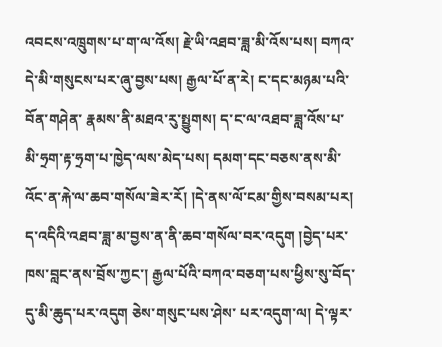འབངས་འཁྲུགས་པ་ག་ལ་འོས། རྗེ་ཡི་འཐབ་ཟླ་མི་འོས་པས། བཀའ་དེ་མི་གསུངས་པར་ཞུ་བྱས་པས། རྒྱལ་པོ་ན་རེ། ང་དང་མཉམ་པའི་བོན་གཤེན་ རྣམས་ནི་མཐའ་རུ་སྤྱུགས། ད་ང་ལ་འཐབ་ཟླ་འོས་པ་མི་ཧྲག་རྟ་ཧྲག་པ་ཁྱེད་ལས་མེད་པས། དམག་དང་བཅས་ནས་མི་འོང་ན་རྐེ་ལ་ཆབ་གསོལ་ཟེར་རོ། །དེ་ནས་ལོ་ངམ་གྱིས་བསམ་པར། ད་འདིའི་འཐབ་ཟླ་མ་བྱས་ན་ནི་ཆབ་གསོལ་བར་འདུག །བྱེད་པར་ཁས་བླང་ནས་བྲོས་ཀྱང་། རྒྱལ་པོའི་བཀའ་བཅག་པས་ཕྱིས་སུ་བོད་དུ་མི་ཆུད་པར་འདུག ཅེས་གསུང་པས་ཤེས་ པར་འདུག་ལ། དེ་ལྟར་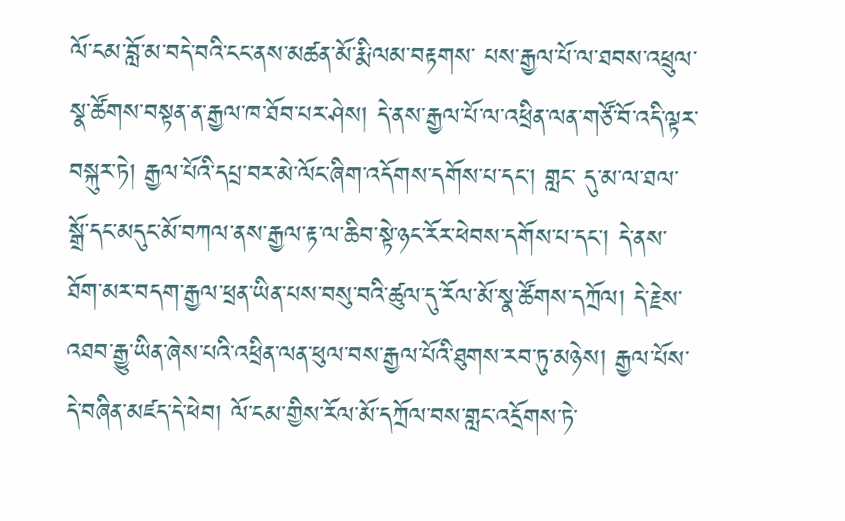ལོ་ངམ་བློ་མ་བདེ་བའི་ངང་ནས་མཚན་མོ་རྨི་ལམ་བརྟགས་ པས་རྒྱལ་པོ་ལ་ཐབས་འཕྲུལ་སྣ་ཚོགས་བསྟན་ན་རྒྱལ་ཁ་ཐོབ་པར་ཤེས། དེ་ནས་རྒྱལ་པོ་ལ་འཕྲིན་ལན་གཙོ་བོ་འདི་ལྟར་བསྐུར་ཏེ། རྒྱལ་པོའི་དཔྲ་བར་མེ་ལོང་ཞིག་འདོགས་དགོས་པ་དང་། གླང་ དུ་མ་ལ་ཐལ་སྒྲོ་དང་མདུང་མོ་བཀལ་ནས་རྒྱལ་རྟ་ལ་ཆིབ་སྟེ་ཉང་རོར་ཕེབས་དགོས་པ་དང་། དེ་ནས་ཐོག་མར་བདག་རྒྱལ་ཕྲན་ཡིན་པས་བསུ་བའི་ཚུལ་དུ་རོལ་མོ་སྣ་ཚོགས་དཀྲོལ། དེ་རྗེས་འཐབ་རྒྱུ་ཡིན་ཞེས་པའི་འཕྲིན་ལན་ཕུལ་བས་རྒྱལ་པོའི་ཐུགས་རབ་ཏུ་མཉེས། རྒྱལ་པོས་དེ་བཞིན་མཛད་དེ་ཕེབ། ལོ་ངམ་གྱིས་རོལ་མོ་དཀྲོལ་བས་གླང་འདྲོགས་ཏེ་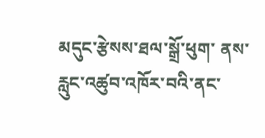མདུང་རྩེསས་ཐལ་སྒྲོ་ཕུག་ ནས་རླུང་འཚུབ་འཁོར་བའི་ནང་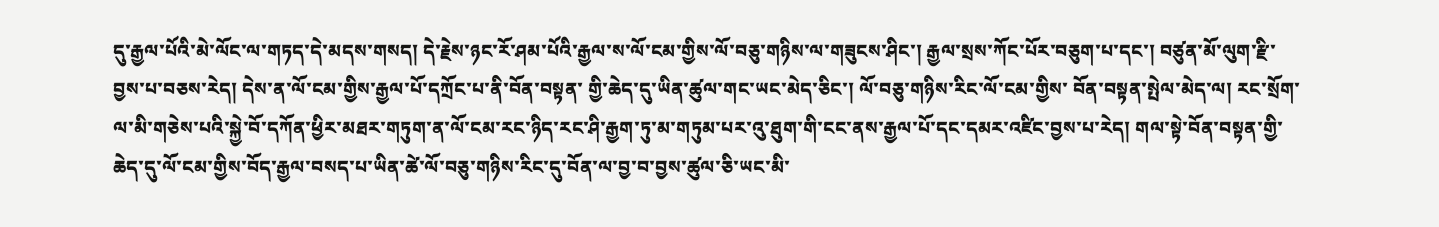དུ་རྒྱལ་པོའི་མེ་ལོང་ལ་གཏད་དེ་མདས་གསད། དེ་རྗེས་ཉང་རོ་ཤམ་པོའི་རྒྱལ་ས་ལོ་ངམ་གྱིས་ལོ་བཅུ་གཉིས་ལ་གཟུངས་ཤིང་། རྒྱལ་སྲས་ཀོང་པོར་བཅུག་པ་དང་། བཙུན་མོ་ལུག་རྫི་བྱས་པ་བཅས་རེད། དེས་ན་ལོ་ངམ་གྱིས་རྒྱལ་པོ་དཀྲོང་པ་ནི་བོན་བསྟན་ གྱི་ཆེད་དུ་ཡིན་ཚུལ་གང་ཡང་མེད་ཅིང་། ལོ་བཅུ་གཉིས་རིང་ལོ་ངམ་གྱིས་ བོན་བསྟན་སྤེལ་མེད་ལ། རང་སྲོག་ལ་མི་གཅེས་པའི་སྐྱེ་བོ་དཀོན་ཕྱིར་མཐར་གཏུག་ན་ལོ་ངམ་རང་ཉིད་རང་ཤི་རྒྱག་ཏུ་མ་གཏུམ་པར་འུ་ཐུག་གི་ངང་ནས་རྒྱལ་པོ་དང་དམར་འཛིང་བྱས་པ་རེད། གལ་སྟེ་བོན་བསྟན་གྱི་ཆེད་དུ་ལོ་ངམ་གྱིས་བོད་རྒྱལ་བསད་པ་ཡིན་ཚེ་ལོ་བཅུ་གཉིས་རིང་དུ་བོན་ལ་བྱ་བ་བྱས་ཚུལ་ཅི་ཡང་མི་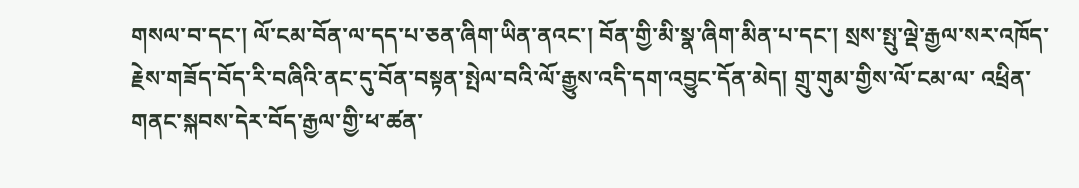གསལ་བ་དང་། ལོ་ངམ་བོན་ལ་དད་པ་ཅན་ཞིག་ཡིན་ནའང་། བོན་གྱི་མི་སྣ་ཞིག་མིན་པ་དང་། སྲས་སྤུ་ལྡེ་རྒྱལ་སར་འཁོད་རྗེས་གཟོད་བོད་རི་བཞིའི་ནང་དུ་བོན་བསྟན་སྤེལ་བའི་ལོ་རྒྱུས་འདི་དག་འབྱུང་དོན་མེད། གྲུ་གུམ་གྱིས་ལོ་ངམ་ལ་ འཕྲིན་གནང་སྐབས་དེར་བོད་རྒྱལ་གྱི་ཕ་ཚན་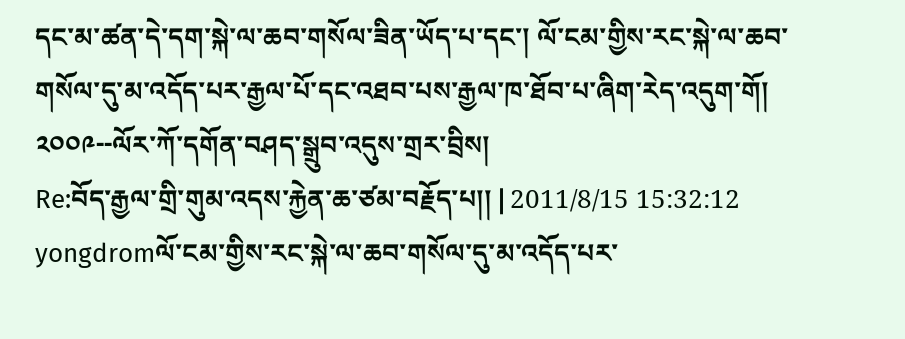དང་མ་ཚན་དེ་དག་སྐེ་ལ་ཆབ་གསོལ་ཟིན་ཡོད་པ་དང་། ལོ་ངམ་གྱིས་རང་སྐེ་ལ་ཆབ་གསོལ་དུ་མ་འདོད་པར་རྒྱལ་པོ་དང་འཐབ་པས་རྒྱལ་ཁ་ཐོབ་པ་ཞིག་རེད་འདུག་གོ། ༢༠༠༩--ལོར་ཀོ་དགོན་བཤད་སྒྲུབ་འདུས་གྲར་བྲིས།
Re:བོད་རྒྱལ་གྲི་གུམ་འདས་རྐྱེན་ཆ་ཙམ་བརྗོད་པ།། | 2011/8/15 15:32:12
yongdromལོ་ངམ་གྱིས་རང་སྐེ་ལ་ཆབ་གསོལ་དུ་མ་འདོད་པར་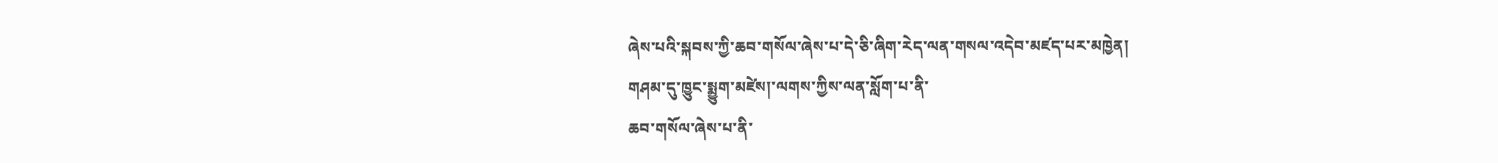ཞེས་པའི་སྐབས་ཀྱི་ཆབ་གསོལ་ཞེས་པ་དེ་ཅི་ཞིག་རེད་ལན་གསལ་འདེབ་མཛད་པར་མཁྱེན།
གཤམ་དུ་ཁྱུང་སྨྱུག་མཛེས།་ལགས་ཀྱིས་ལན་སློག་པ་ནི་
ཆབ་གསོལ་ཞེས་པ་ནི་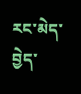རང་མེད་བྱེད་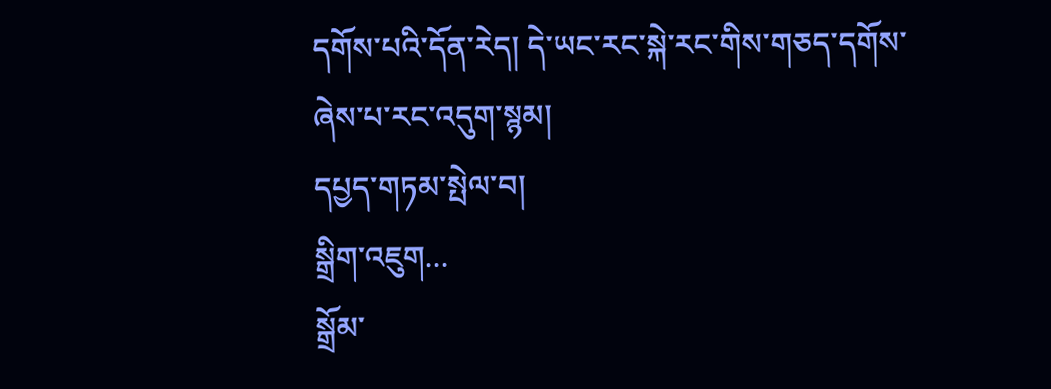དགོས་པའི་དོན་རེད། དེ་ཡང་རང་སྐེ་རང་གིས་གཅད་དགོས་ཞེས་པ་རང་འདུག་སྙམ།
དཔྱད་གཏམ་སྤེལ་བ།
སྒྲིག་འཇུག...
སྒྲོམ་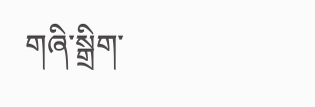གཞི་སྒྲིག་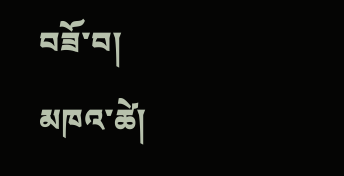བཟོ་བ། མཁའ་ཚེ།